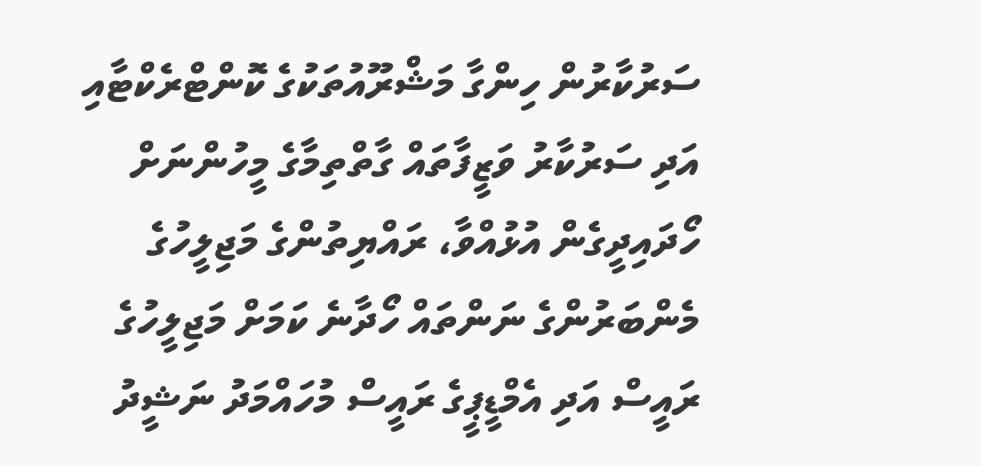ސަރުކާރުން ހިންގާ މަޝްރޫއުތަކުގެ ކޮންޓްރެކްޓާއި އަދި ސަރުކާރު ވަޒީފާތައް ގާތްތިމާގެ މީހުންނަށް ހޯދައިދީގެން އުޅުއްވާ، ރައްޔިތުންގެ މަޖިލީހުގެ މެންބަރުންގެ ނަންތައް ހޯދާނެ ކަމަށް މަޖިލީހުގެ ރައީސް އަދި އެމްޑީޕީގެ ރައީސް މުހައްމަދު ނަޝީދު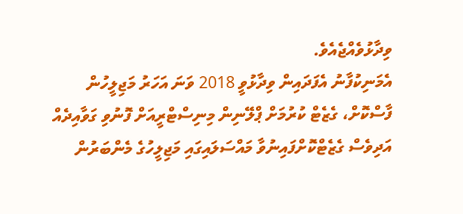ވިދާޅުވެއްޖެއެވެ.
އެމަނިކުފާނު އެފަދައިން ވިދާޅުވީ 2018 ވަނަ އަހަރު މަޖިލީހުން ފާސްކޮށް، ގެޒެޓް ކުރުމަށް ޕްލޭނިން މިނިސްޓްރީއަށް ފޮނުވި ގަވާއިދެއް އަދިވެސް ގެޒެޓްކޮށްފައިނުވާ މައްސަލައިގައި މަޖިލީހުގެ މެންބަރުން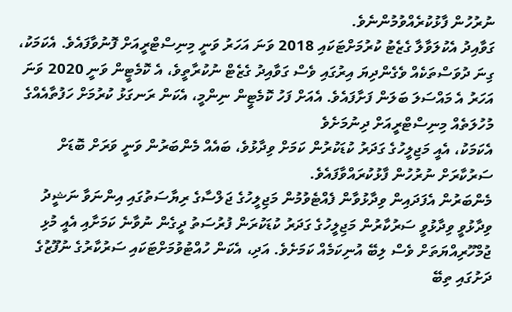ނުރުހުން ފާޅުކުރެއްވުމުންނެވެ.
ގަވާއިދު އެކުލަވާލާ ގެޒެޓު ކުރުމަށްޓަކައި 2018 ވަނަ އަހަރު ވަނީ މިނިސްޓްރީއަށް ފޮނުވާފައެވެ. އެކަމަކު، ގިނަ ދުވަސްތަކެއް ވެގެންދިޔަ އިރުގައި ވެސް ގަވާއިދު ގެޒެޓް ނުކުރާތީވެ، އެ ކޮމެޓީން ވަނީ 2020 ވަނަ އަހަރު އެ މައްސަލަ ބަލަން ފަށާފައެވެ. އެއަށް ފަހު ކޮމެޓީން ނިންމީ، އެކަން ރަނގަޅު ކުރުމަށް ހަފުތާއެއްގެ މުހުލަތެއް މިނިސްޓްރީއަށް ދިނުމަށެވެ
އެކަމަކު، އެއީ މަޖިލީހުގެ ގަދަރު ކުޑަކުރުން ކަމަށް ވިދާޅުވެ، ބައެއް މެންބަރުން ވަނީ ވަރަށް ބޮޑަށް ސަރުކާރަށް ނުރުހުން ފާޅުކުރައްވާފައެވެ.
މެންބަރުން އެފަދައިން ވިދާޅުވާން ފެއްޓެވުމުން މަޖިލީހުގެ ޖަލްސާގެ ރިޔާސަތުގައި އިންނަވާ ނަޝީދު ވިދާޅުވީ ވިދާޅުވީ ސަރުކާރުން މަޖިލީހުގެ ގަދަރު ކުޑަކުރަން ފުރުސަތު ދީގެން ނުވާނެ ކަމަށާއި އެއީ މުޅި ޖުމްހޫރިއްޔަތަށް ވެސް ލިބޭ އުނިކަމެއް ކަމަށެވެ. އަދި، އެކަން ހުއްޓުވުމަށްޓަކައި ސަރުކާރުގެ ނުފޫޒުގެ ދަށުގައި ތިބޭ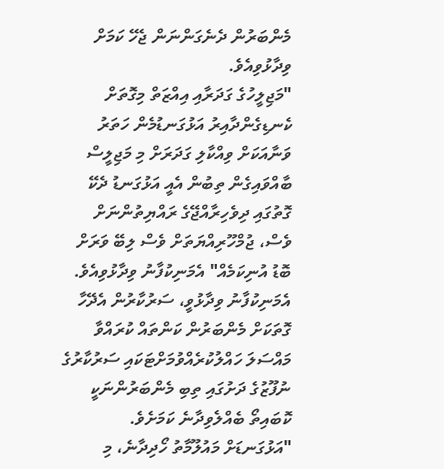މެންބަރުން ދެނެގަންނަން ޖެހޭ ކަމަށް ވިދާޅުވިއެވެ.
"މަޖިލީހުގެ ގަދަރާއި އިއްޒަތް މިގޮތަށް ކެނޑިގެންދާއިރު އަޅުގަނޑުމެން ހަތަރު ވަނާއަކަށް ވިއްކާލި ގަދަރަށް މި މަޖިލީސް ބާއްވައިގެން ތިބުން އެއީ އަޅުގަނޑު ދެކޭ ގޮތުގައި ދިވެހިރާއްޖޭގެ ރައްޔިތުންނަށް ވެސް، ޖުމްހޫރިއްޔަތަށް ވެސް ލިބޭ ވަރަށް ބޮޑު އުނިކަމެއް" އެމަނިކުފާނު ވިދާޅުވިއެވެ.
އެމަނިކުފާނު ވިދާޅުވީ، ސަރުކާރުން އެދޭހާ ގޮތަކަށް މެންބަރުން ކަންތައް ކުރައްވާ މައްސަލަ ހައްލުކުރެއްވުމަށްޓަކައި ސަރުކާރުގެ ނުފޫޒުގެ ދަށުގައި ތިބި މެންބަރުންނަކީ ކޮބައިތޯ ބެއްލެވިދާނެ ކަމަށެވެ.
"އަޅުގަނޑަށް މައުލޫމާތު ހޯދިދާނެ، މި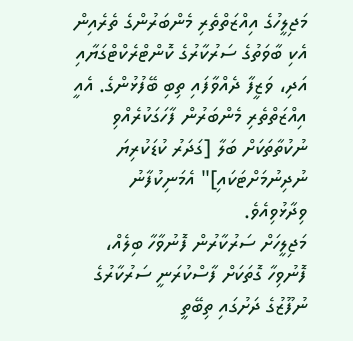މަޖިލީހުގެ އިއްޒަތްތެރި މެންބަރުންގެ ތެރެއިން އެކި ބާވަތުގެ ސަރުކާރުގެ ކޮންޓްރެކްޓްގަޔާއި އަދި، ވަޒީފާ ދެއްވާފައި ތިބި ބޭފުޅުންގެ. އެއީ އިއްޒަތްތެރި މެންބަރުން ފާހަގަކުރެއްވި ނުކުތާތަކަށް ބަލާ [ގަދަރު ކުޑަކުރިޔަ ނުދިނުމަށްޓަކައި]" އެމަނިކުފާނު ވިދާޅުވިއެވެ.
މަޖިލީހަށް ސަރުކާރުން ފޮނުވާހާ ބިލެއް، ފޮނުވިހާ ގޮތަކަށް ފާސްކުރަނީ ސަރުކާރުގެ ނުފޫޒުގެ ދަށުގައި ތިބޭތީ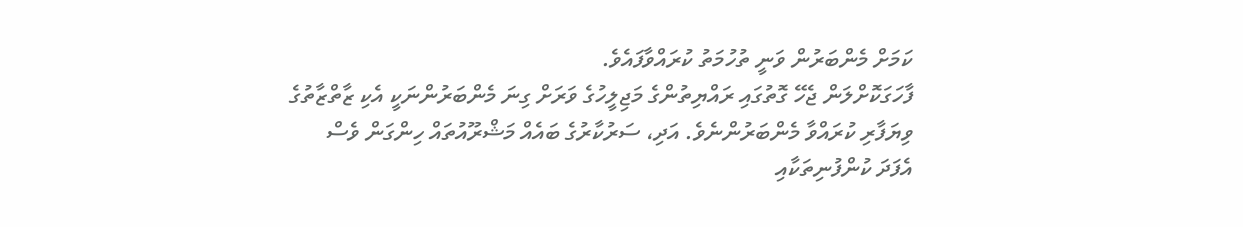ކަމަށް މެންބަރުން ވަނީ ތުހުމަތު ކުރައްވާފައެވެ.
ފާހަގަކޮށްލަން ޖެހޭ ގޮތުގައި ރައްޔިތުންގެ މަޖިލީހުގެ ވަރަށް ގިނަ މެންބަރުންނަކީ އެކި ޒާތްޒާތުގެ ވިޔަފާރި ކުރައްވާ މެންބަރުންނެވެ. އަދި، ސަރުކާރުގެ ބައެއް މަޝްރޫއުތައް ހިންގަން ވެސް އެފަދަ ކުންފުނިތަކާއި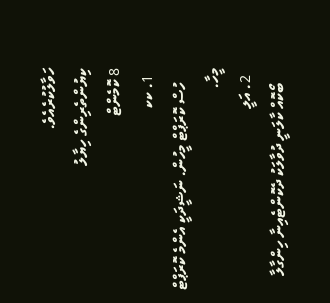ހަވާލުކުރެއެވެ.
ކިޔުންތެރިންގެ ހިޔާލު
8 ކޮމެންޓް
  1. ކކ
    ހުސް ކޮރަޕްޓް މީހުން. ނަޝީދަކީ އެންމެ ކޮރަޕްޓް މީހާ.
  2. އަލީ
    ބޯކޮއް ކާލަނީ ދުވާލަކު ދެކޮންޓެއިނާ ހިންގާލާ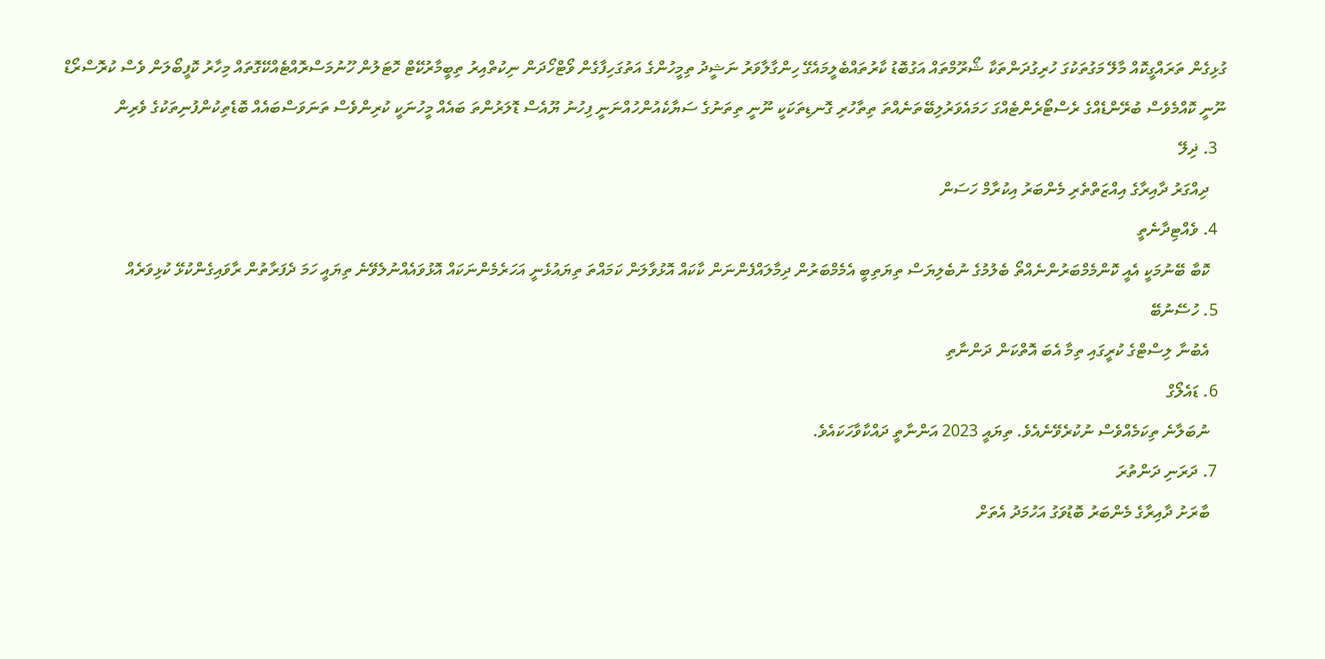ގުޅިގެން ތަރައްގީކޮއް މާލޭ މަގުތަކުގަ ހުރިގުދަންތަކާ ޝޯރޫމްތައް އަގުބޮޑު ކާރުތައްބެލީމައެގޭ ހިންގާލާވަރު ނަޝީދު ތިމީހުންގެ އަތުގަހިފާގެން ވޯޓްހޯދަން ނިކުތްއިރު ތިބީމާރުކޭޓް ހޮޓަލުން ހޫނުމަސްރޮއްޓެއްކޭގޮތައް މިހާރު ކޮފީބޯލަން ވެސް ކުރޮސްރޯޑް ނޫނީ ކޮއްމެވެސް ބުރޭންޑެއްގެ ރެސްޓޯރެންޓެއްގަ ހަމައެވަރުލިބޭތަނެއްތަ ތިތާހުރި ގޮނޑިތަކަކީ ނޫނީ ތިތަނުގެ ސަޔާކެއުންހުއްނަނީ ފިހުނު ޔޫއެސް ޑޮލަރުންތަ ބައެއް މީހުނަކީ ކުރިންވެސް ތަނަވަސްބައެއް ބޮޑެތިކުންފުނިތަކުގެ ވެރިން
  3. ޛިލޭ
    ދިއްގަރު ދާއިރާގެ އިއްޒަތްތެރި މެންބަރު އިކުރާމް ހަސަން
  4. ވެއްޓިދާނެތީ
    ކޮބާ ބޭނުމަކީ އެއީ ކޮންމެމްބަރުންނެއްތޯ ބެލުމުގެ ނުބެލިޔަސް ތިޔަތިބީ އެމެމްބަރުން ދިމާލައްފެންނަން ކާކައް އޮޅުވާލަން ކަމައްތަ ތިޔައުޅެނީ އަހަރެމެންނަކައް އޮޅުވައެއްނުލެވޭނެ ތިޔައީ ހަމަ ދެފަރާތުން ރާވައިގެންކުޅޭ ކުޅިވަރެއް
  5. ހުސޭނުބޭ
    އެބުނާ ލިސްޓްގެ ކުރީގައި ތިމާ އެބަ އޮތްކަން ދަންނާތި
  6. ޑައެލޯގް
    ނުބަލާނެ ތިކަމެއްވެސް ނުކުރެވޭނެއެވެ. ތިޔައީ 2023 އަންނާތީ ދައްކާވާހަކައެވެ.
  7. ދަރަނި ދަންތުރަ
    ބާރަށު ދާއިރާގެ މެންބަރު ބޮޑުވަގު އަހުމަދު އެތަށް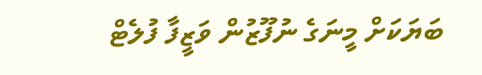ބަޔަކަށް މީނަގެ ނުފޫޒުން ވަޒީފާ ފުލެޓް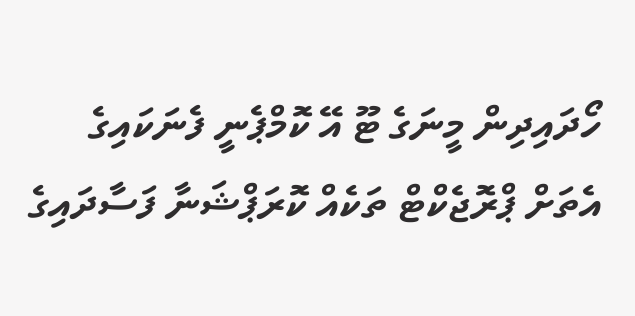ހޯދައިދިން މީނަގެ ޓޫ އޭ ކޮމްޕެނީ ފެނަކައިގެ އެތަށް ޕްރޮޖެކްޓް ތަކެއް ކޮރަޕްޝަނާ ފަސާދައިގެ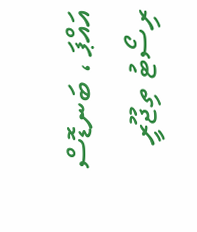އައްޕަ ، ބަނޑޮސް ރިސޯޓު ތިޖޫރީ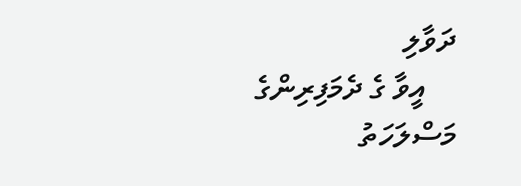ދަވާލި
    އީވާ ގެ ދެމަފިރިންގެ މަސްލަހަތު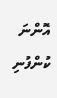އޮންނަ ކުންފުނި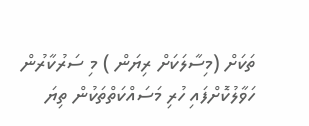ތަކަށް (މިސާލަކަށް ރިޔަން ) މި ސަރުކާރުން ހަވާލުކޮށްފައި ހުރި މަސައްކަތްތަކުން ތިޔަ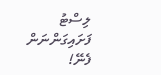ލިސްޓު ފަށައިގަންނަން ފެނޭ!